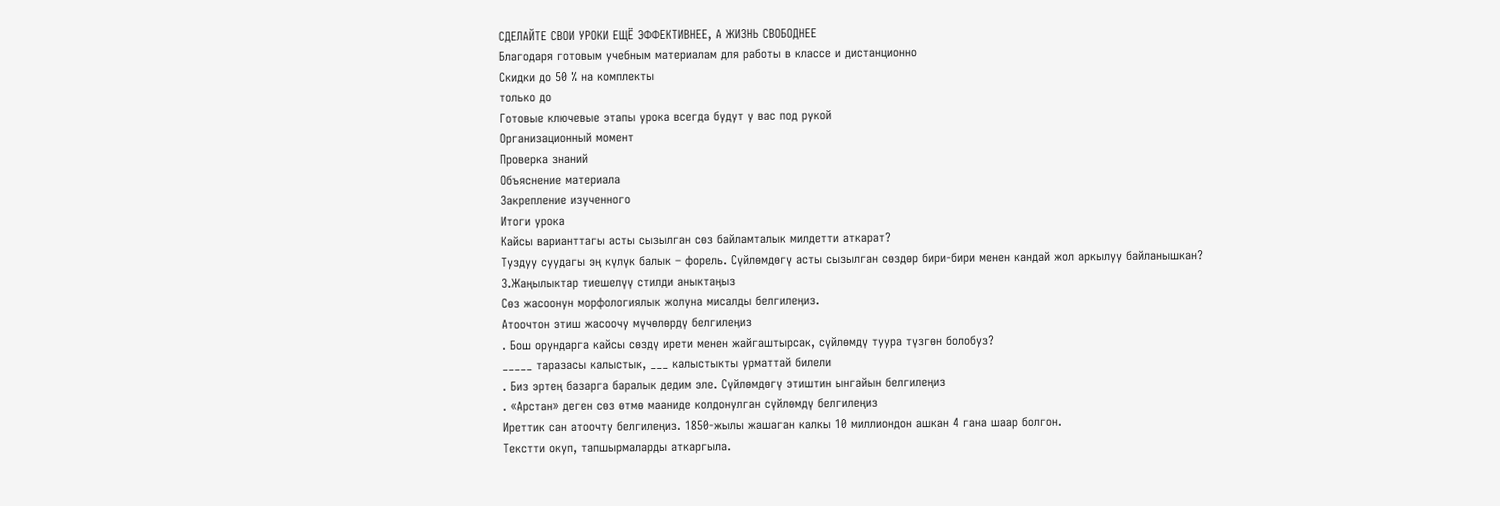СДЕЛАЙТЕ СВОИ УРОКИ ЕЩЁ ЭФФЕКТИВНЕЕ, А ЖИЗНЬ СВОБОДНЕЕ
Благодаря готовым учебным материалам для работы в классе и дистанционно
Скидки до 50 % на комплекты
только до
Готовые ключевые этапы урока всегда будут у вас под рукой
Организационный момент
Проверка знаний
Объяснение материала
Закрепление изученного
Итоги урока
Кайсы варианттагы асты сызылган сөз байламталык милдетти аткарат?
Туздуу суудагы эң күлүк балык – форель. Сүйлөмдөгү асты сызылган сөздөр бири-бири менен кандай жол аркылуу байланышкан?
3.Жаңылыктар тиешелүү стилди аныктаӊыз
Сөз жасоонун морфологиялык жолуна мисалды белгилеӊиз.
Атоочтон этиш жасоочу мүчөлөрдү белгилеӊиз
. Бош орундарга кайсы сөздү ирети менен жайгаштырсак, сүйлөмдү туура түзгөн болобуз?
_____ таразасы калыстык, ___ калыстыкты урматтай билели
. Биз эртең базарга баралык дедим эле. Сүйлөмдөгү этиштин ынгайын белгилеңиз
. «Арстан» деген сөз өтмө мааниде колдонулган сүйлөмдү белгилеңиз
Иреттик сан атоочту белгилеңиз. 1850-жылы жашаган калкы 10 миллиондон ашкан 4 гана шаар болгон.
Текстти окуп, тапшырмаларды аткаргыла.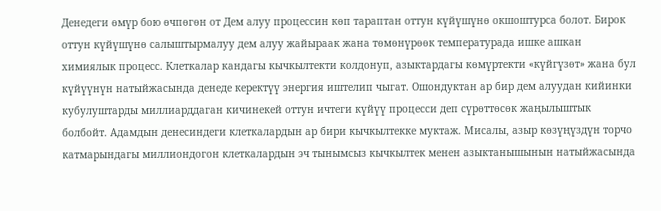Денедеги өмүр бою өчпөгөн от Дем алуу процессин көп тараптан оттун күйүшүнө окшоштурса болот. Бирок оттун күйүшүнө салыштырмалуу дем алуу жайыраак жана төмөнүрөөк температурада ишке ашкан химиялык процесс. Клеткалар кандагы кычкылтекти колдонуп, азыктардагы көмүртекти «күйгүзөт» жана бул күйүүнүн натыйжасында денеде керектүү энергия иштелип чыгат. Ошондуктан ар бир дем алуудан кийинки кубулуштарды миллиарддаган кичинекей оттун ичтеги күйүү процесси деп сүрөттөсөк жаңылыштык болбойт. Адамдын денесиндеги клеткалардын ар бири кычкылтекке муктаж. Мисалы, азыр көзүңүздүн торчо катмарындагы миллиондогон клеткалардын эч тынымсыз кычкылтек менен азыктанышынын натыйжасында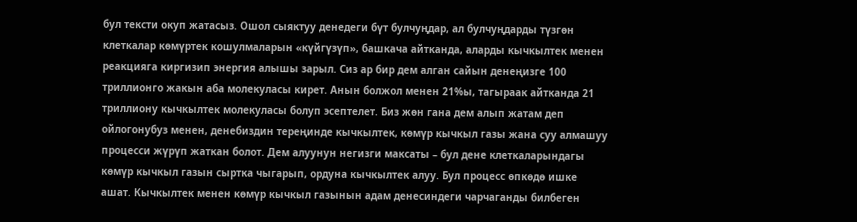бул тексти окуп жатасыз. Ошол сыяктуу денедеги бүт булчуңдар, ал булчуңдарды түзгөн клеткалар көмүртек кошулмаларын «күйгүзүп», башкача айтканда, аларды кычкылтек менен реакцияга киргизип энергия алышы зарыл. Сиз ар бир дем алган сайын денеңизге 100 триллионго жакын аба молекуласы кирет. Анын болжол менен 21%ы, тагыраак айтканда 21 триллиону кычкылтек молекуласы болуп эсептелет. Биз жөн гана дем алып жатам деп ойлогонубуз менен, денебиздин тереңинде кычкылтек, көмүр кычкыл газы жана суу алмашуу процесси жүрүп жаткан болот. Дем алуунун негизги максаты – бул дене клеткаларындагы көмүр кычкыл газын сыртка чыгарып, ордуна кычкылтек алуу. Бул процесс өпкөдө ишке ашат. Кычкылтек менен көмүр кычкыл газынын адам денесиндеги чарчаганды билбеген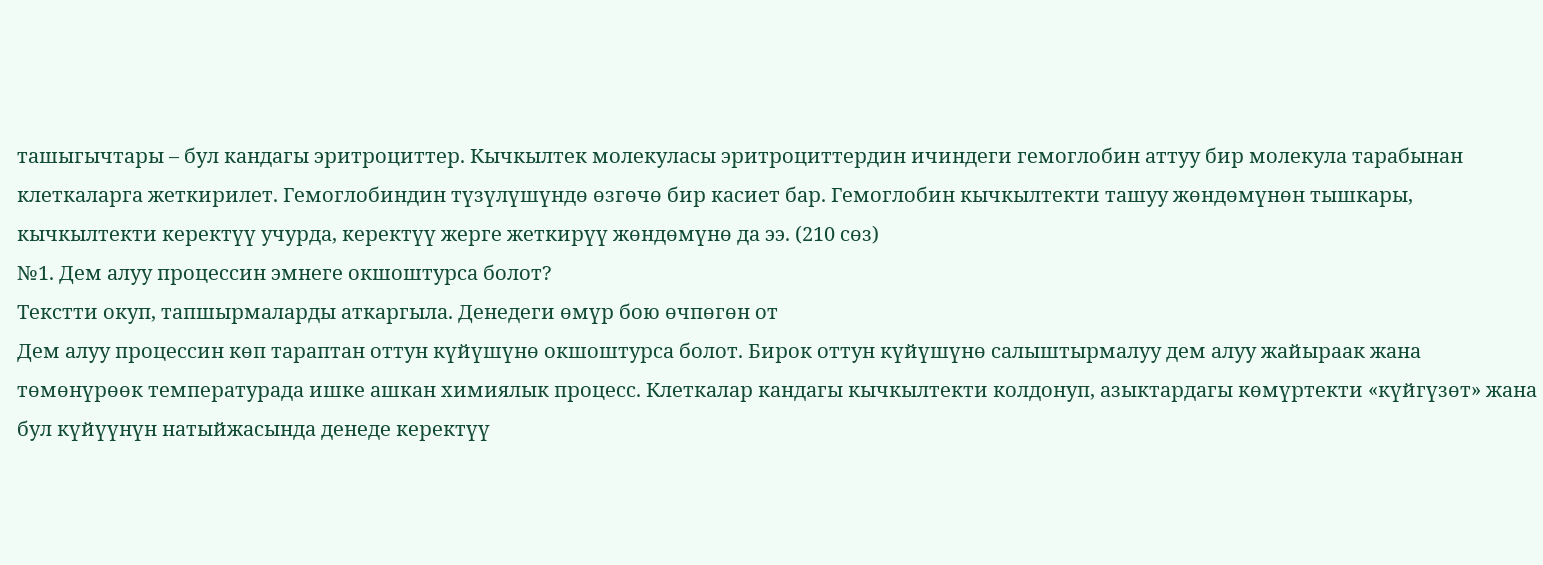ташыгычтары – бул кандагы эритроциттер. Кычкылтек молекуласы эритроциттердин ичиндеги гемоглобин аттуу бир молекула тарабынан клеткаларга жеткирилет. Гемоглобиндин түзүлүшүндө өзгөчө бир касиет бар. Гемоглобин кычкылтекти ташуу жөндөмүнөн тышкары, кычкылтекти керектүү учурда, керектүү жерге жеткирүү жөндөмүнө да ээ. (210 сөз)
№1. Дем алуу процессин эмнеге окшоштурса болот?
Текстти окуп, тапшырмаларды аткаргыла. Денедеги өмүр бою өчпөгөн от
Дем алуу процессин көп тараптан оттун күйүшүнө окшоштурса болот. Бирок оттун күйүшүнө салыштырмалуу дем алуу жайыраак жана төмөнүрөөк температурада ишке ашкан химиялык процесс. Клеткалар кандагы кычкылтекти колдонуп, азыктардагы көмүртекти «күйгүзөт» жана бул күйүүнүн натыйжасында денеде керектүү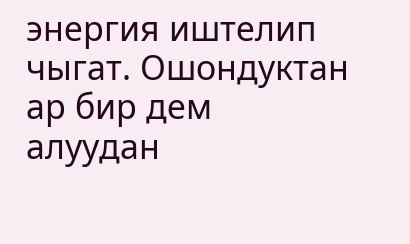энергия иштелип чыгат. Ошондуктан ар бир дем алуудан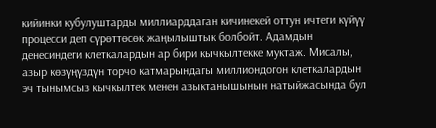кийинки кубулуштарды миллиарддаган кичинекей оттун ичтеги күйүү процесси деп сүрөттөсөк жаңылыштык болбойт. Адамдын денесиндеги клеткалардын ар бири кычкылтекке муктаж. Мисалы, азыр көзүңүздүн торчо катмарындагы миллиондогон клеткалардын эч тынымсыз кычкылтек менен азыктанышынын натыйжасында бул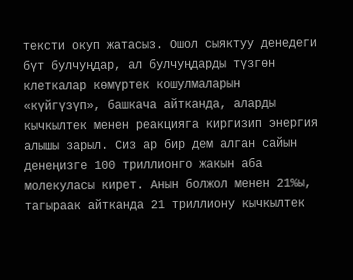тексти окуп жатасыз. Ошол сыяктуу денедеги бүт булчуңдар, ал булчуңдарды түзгөн клеткалар көмүртек кошулмаларын «күйгүзүп», башкача айтканда, аларды кычкылтек менен реакцияга киргизип энергия алышы зарыл. Сиз ар бир дем алган сайын денеңизге 100 триллионго жакын аба молекуласы кирет. Анын болжол менен 21%ы, тагыраак айтканда 21 триллиону кычкылтек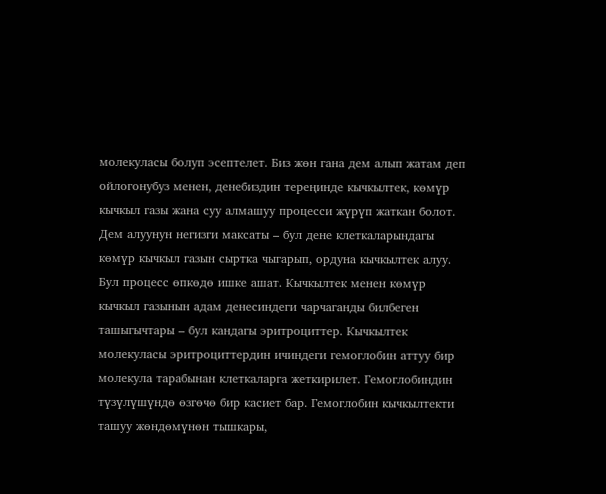молекуласы болуп эсептелет. Биз жөн гана дем алып жатам деп ойлогонубуз менен, денебиздин тереңинде кычкылтек, көмүр кычкыл газы жана суу алмашуу процесси жүрүп жаткан болот. Дем алуунун негизги максаты – бул дене клеткаларындагы көмүр кычкыл газын сыртка чыгарып, ордуна кычкылтек алуу. Бул процесс өпкөдө ишке ашат. Кычкылтек менен көмүр кычкыл газынын адам денесиндеги чарчаганды билбеген ташыгычтары – бул кандагы эритроциттер. Кычкылтек молекуласы эритроциттердин ичиндеги гемоглобин аттуу бир молекула тарабынан клеткаларга жеткирилет. Гемоглобиндин түзүлүшүндө өзгөчө бир касиет бар. Гемоглобин кычкылтекти ташуу жөндөмүнөн тышкары,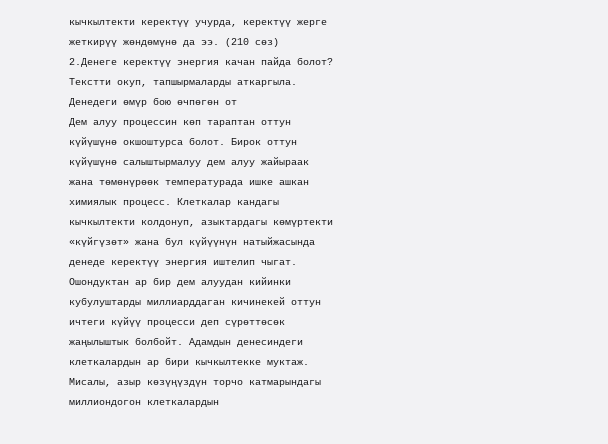кычкылтекти керектүү учурда, керектүү жерге жеткирүү жөндөмүнө да ээ. (210 сөз)
2.Денеге керектүү энергия качан пайда болот?
Текстти окуп, тапшырмаларды аткаргыла. Денедеги өмүр бою өчпөгөн от
Дем алуу процессин көп тараптан оттун күйүшүнө окшоштурса болот. Бирок оттун күйүшүнө салыштырмалуу дем алуу жайыраак жана төмөнүрөөк температурада ишке ашкан химиялык процесс. Клеткалар кандагы кычкылтекти колдонуп, азыктардагы көмүртекти «күйгүзөт» жана бул күйүүнүн натыйжасында денеде керектүү энергия иштелип чыгат. Ошондуктан ар бир дем алуудан кийинки кубулуштарды миллиарддаган кичинекей оттун ичтеги күйүү процесси деп сүрөттөсөк жаңылыштык болбойт. Адамдын денесиндеги клеткалардын ар бири кычкылтекке муктаж. Мисалы, азыр көзүңүздүн торчо катмарындагы миллиондогон клеткалардын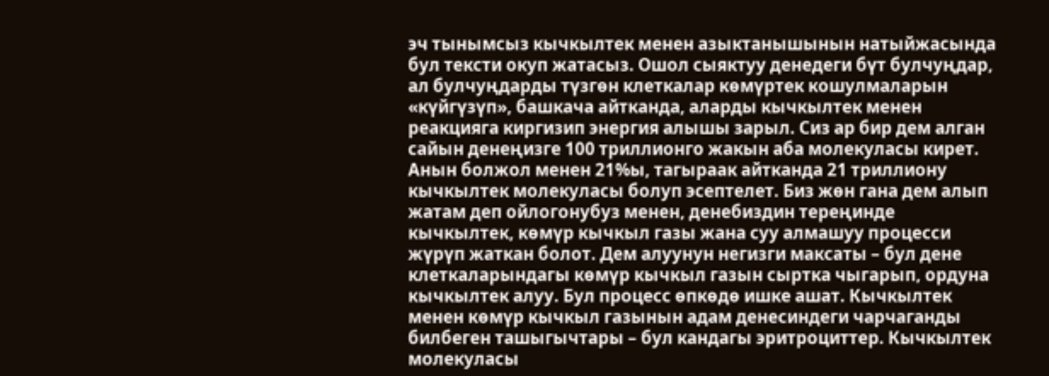эч тынымсыз кычкылтек менен азыктанышынын натыйжасында бул тексти окуп жатасыз. Ошол сыяктуу денедеги бүт булчуңдар, ал булчуңдарды түзгөн клеткалар көмүртек кошулмаларын «күйгүзүп», башкача айтканда, аларды кычкылтек менен реакцияга киргизип энергия алышы зарыл. Сиз ар бир дем алган сайын денеңизге 100 триллионго жакын аба молекуласы кирет. Анын болжол менен 21%ы, тагыраак айтканда 21 триллиону кычкылтек молекуласы болуп эсептелет. Биз жөн гана дем алып жатам деп ойлогонубуз менен, денебиздин тереңинде кычкылтек, көмүр кычкыл газы жана суу алмашуу процесси жүрүп жаткан болот. Дем алуунун негизги максаты – бул дене клеткаларындагы көмүр кычкыл газын сыртка чыгарып, ордуна кычкылтек алуу. Бул процесс өпкөдө ишке ашат. Кычкылтек менен көмүр кычкыл газынын адам денесиндеги чарчаганды билбеген ташыгычтары – бул кандагы эритроциттер. Кычкылтек молекуласы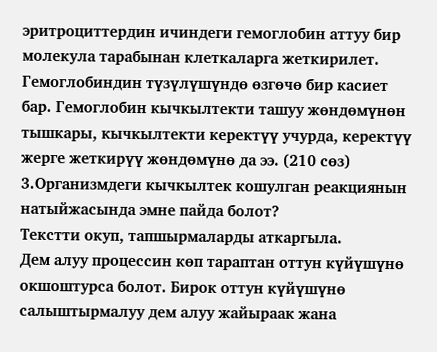эритроциттердин ичиндеги гемоглобин аттуу бир молекула тарабынан клеткаларга жеткирилет. Гемоглобиндин түзүлүшүндө өзгөчө бир касиет бар. Гемоглобин кычкылтекти ташуу жөндөмүнөн тышкары, кычкылтекти керектүү учурда, керектүү жерге жеткирүү жөндөмүнө да ээ. (210 сөз)
3.Организмдеги кычкылтек кошулган реакциянын натыйжасында эмне пайда болот?
Текстти окуп, тапшырмаларды аткаргыла.
Дем алуу процессин көп тараптан оттун күйүшүнө окшоштурса болот. Бирок оттун күйүшүнө салыштырмалуу дем алуу жайыраак жана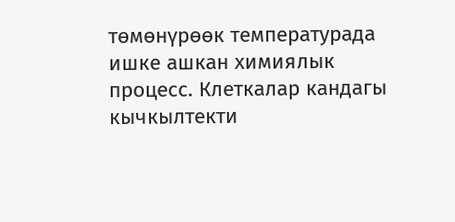төмөнүрөөк температурада ишке ашкан химиялык процесс. Клеткалар кандагы кычкылтекти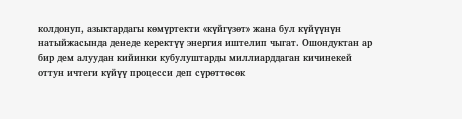колдонуп, азыктардагы көмүртекти «күйгүзөт» жана бул күйүүнүн натыйжасында денеде керектүү энергия иштелип чыгат. Ошондуктан ар бир дем алуудан кийинки кубулуштарды миллиарддаган кичинекей оттун ичтеги күйүү процесси деп сүрөттөсөк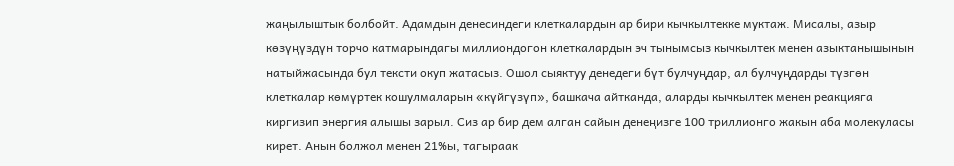жаңылыштык болбойт. Адамдын денесиндеги клеткалардын ар бири кычкылтекке муктаж. Мисалы, азыр көзүңүздүн торчо катмарындагы миллиондогон клеткалардын эч тынымсыз кычкылтек менен азыктанышынын натыйжасында бул тексти окуп жатасыз. Ошол сыяктуу денедеги бүт булчуңдар, ал булчуңдарды түзгөн клеткалар көмүртек кошулмаларын «күйгүзүп», башкача айтканда, аларды кычкылтек менен реакцияга киргизип энергия алышы зарыл. Сиз ар бир дем алган сайын денеңизге 100 триллионго жакын аба молекуласы кирет. Анын болжол менен 21%ы, тагыраак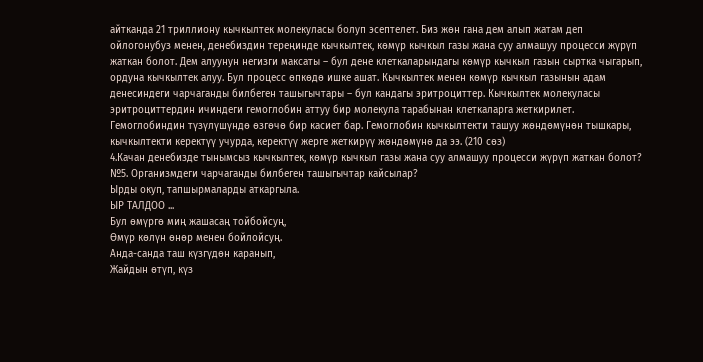айтканда 21 триллиону кычкылтек молекуласы болуп эсептелет. Биз жөн гана дем алып жатам деп ойлогонубуз менен, денебиздин тереңинде кычкылтек, көмүр кычкыл газы жана суу алмашуу процесси жүрүп жаткан болот. Дем алуунун негизги максаты – бул дене клеткаларындагы көмүр кычкыл газын сыртка чыгарып, ордуна кычкылтек алуу. Бул процесс өпкөдө ишке ашат. Кычкылтек менен көмүр кычкыл газынын адам денесиндеги чарчаганды билбеген ташыгычтары – бул кандагы эритроциттер. Кычкылтек молекуласы эритроциттердин ичиндеги гемоглобин аттуу бир молекула тарабынан клеткаларга жеткирилет. Гемоглобиндин түзүлүшүндө өзгөчө бир касиет бар. Гемоглобин кычкылтекти ташуу жөндөмүнөн тышкары, кычкылтекти керектүү учурда, керектүү жерге жеткирүү жөндөмүнө да ээ. (210 сөз)
4.Качан денебизде тынымсыз кычкылтек, көмүр кычкыл газы жана суу алмашуу процесси жүрүп жаткан болот?
№5. Организмдеги чарчаганды билбеген ташыгычтар кайсылар?
Ырды окуп, тапшырмаларды аткаргыла.
ЫР ТАЛДОО ...
Бул өмүргө миң жашасаң тойбойсуң,
Өмүр көлүн өнөр менен бойлойсуң.
Анда-санда таш күзгүдөн каранып,
Жайдын өтүп, күз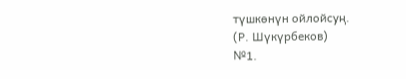түшкөнүн ойлойсуң.
(Р. Шүкүрбеков)
№1.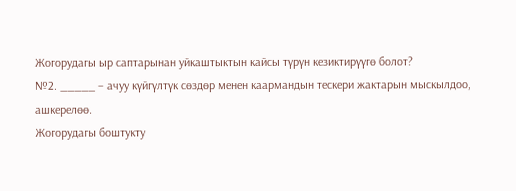Жогорудагы ыр саптарынан уйкаштыктын кайсы түрүн кезиктирүүгө болот?
№2. _____ – ачуу күйгүлтүк сөздөр менен каармандын тескери жактарын мыскылдоо, ашкерелөө.
Жогорудагы боштукту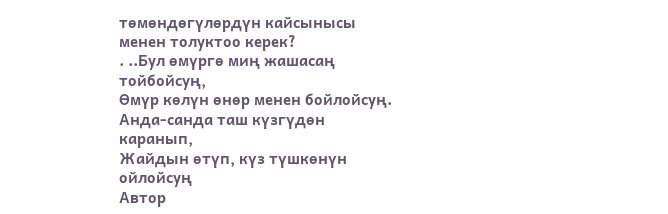төмөндөгүлөрдүн кайсынысы менен толуктоо керек?
. ..Бул өмүргө миң жашасаң тойбойсуң,
Өмүр көлүн өнөр менен бойлойсуң.
Анда-санда таш күзгүдөн каранып,
Жайдын өтүп, күз түшкөнүн ойлойсуң
Автор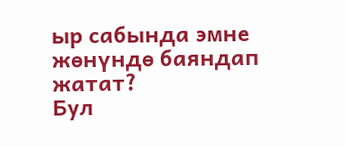ыр сабында эмне жөнүндө баяндап жатат?
Бул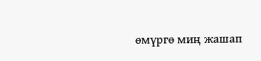өмүргө миң жашап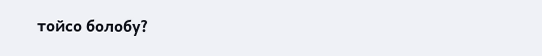тойсо болобу?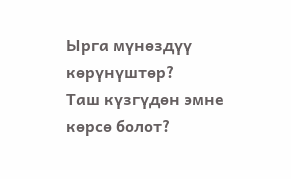Ырга мүнөздүү көрүнүштөр?
Таш күзгүдөн эмне көрсө болот?